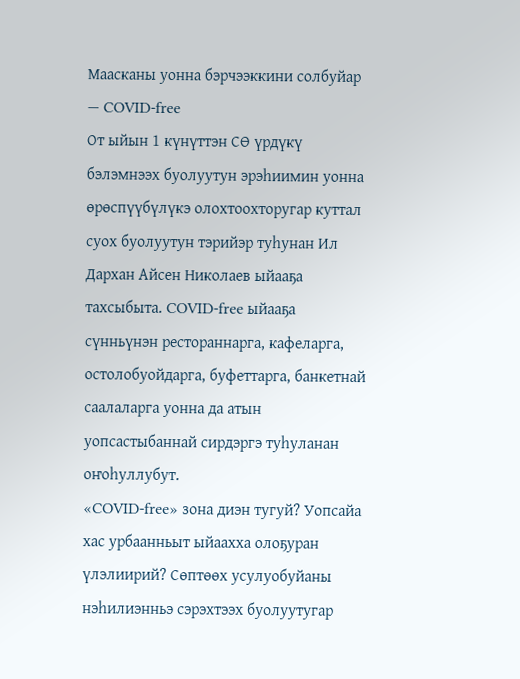Маасканы уонна бэрчээккини солбуйар — COVID-free
От ыйын 1 күнүттэн СӨ үрдүкү бэлэмнээх буолуутун эрэһиимин уонна өрөспүүбүлүкэ олохтоохторугар куттал суох буолуутун тэрийэр туһунан Ил Дархан Айсен Николаев ыйааҕа тахсыбыта. COVID-free ыйааҕа сүнньүнэн рестораннарга, кафеларга, остолобуойдарга, буфеттарга, банкетнай саалаларга уонна да атын уопсастыбаннай сирдэргэ туһуланан оҥоһуллубут.
«COVID-free» зона диэн тугуй? Уопсайа хас урбаанньыт ыйаахха олоҕуран үлэлиирий? Сөптөөх усулуобуйаны нэһилиэнньэ сэрэхтээх буолуутугар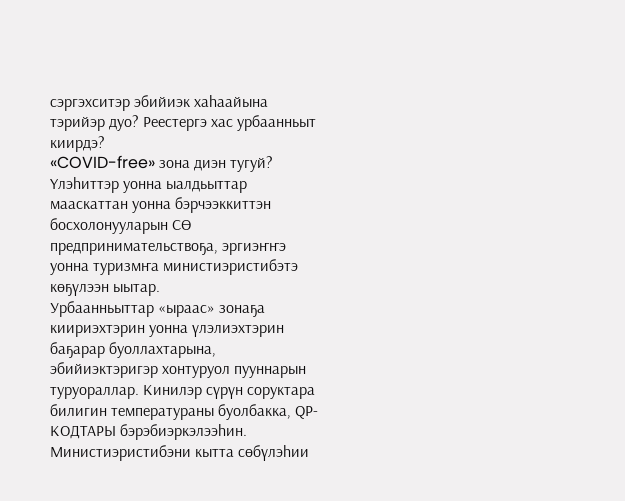сэргэхситэр эбийиэк хаһаайына тэрийэр дуо? Реестергэ хас урбаанньыт киирдэ?
«COVID-free» зона диэн тугуй?
Үлэһиттэр уонна ыалдьыттар мааскаттан уонна бэрчээккиттэн босхолонууларын СӨ предпринимательствоҕа, эргиэҥҥэ уонна туризмҥа министиэристибэтэ көҕүлээн ыытар.
Урбаанньыттар «ыраас» зонаҕа киириэхтэрин уонна үлэлиэхтэрин баҕарар буоллахтарына, эбийиэктэригэр хонтуруол пууннарын туруораллар. Кинилэр сүрүн соруктара билигин температураны буолбакка, QР-КОДТАРЫ бэрэбиэркэлээһин.
Министиэристибэни кытта сөбүлэһии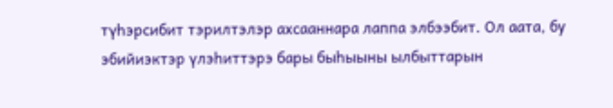түһэрсибит тэрилтэлэр ахсааннара лаппа элбээбит. Ол аата, бу эбийиэктэр үлэһиттэрэ бары быһыыны ылбыттарын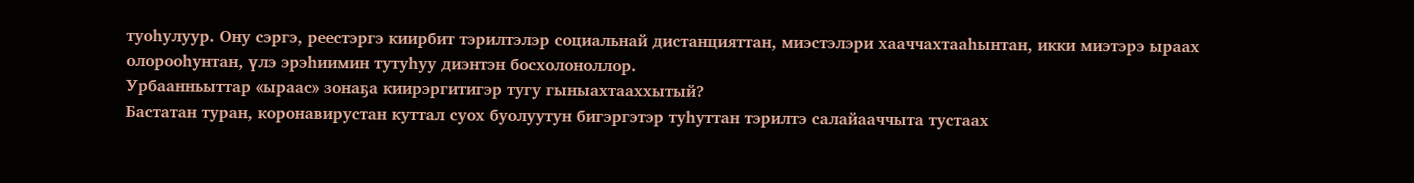туоһулуур. Ону сэргэ, реестэргэ киирбит тэрилтэлэр социальнай дистанцияттан, миэстэлэри хааччахтааһынтан, икки миэтэрэ ыраах олорооһунтан, үлэ эрэһиимин тутуһуу диэнтэн босхолоноллор.
Урбаанньыттар «ыраас» зонаҕа киирэргитигэр тугу гыныахтааххытый?
Бастатан туран, коронавирустан куттал суох буолуутун бигэргэтэр туһуттан тэрилтэ салайааччыта тустаах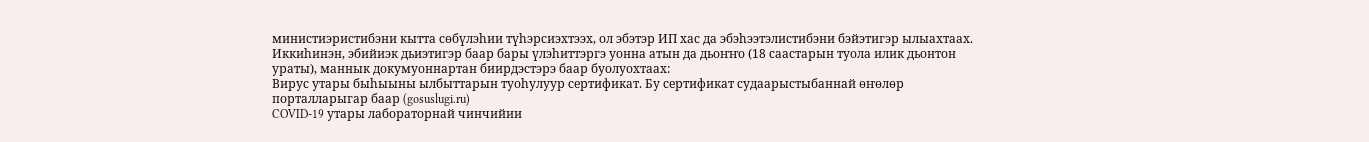министиэристибэни кытта сөбүлэһии түһэрсиэхтээх, ол эбэтэр ИП хас да эбэһээтэлистибэни бэйэтигэр ылыахтаах.
Иккиһинэн, эбийиэк дьиэтигэр баар бары үлэһиттэргэ уонна атын да дьоҥҥо (18 саастарын туола илик дьонтон ураты), маннык докумуоннартан биирдэстэрэ баар буолуохтаах:
Вирус утары быһыыны ылбыттарын туоһулуур сертификат. Бу сертификат судаарыстыбаннай өҥөлөр порталларыгар баар (gosuslugi.ru)
COVID-19 утары лабораторнай чинчийии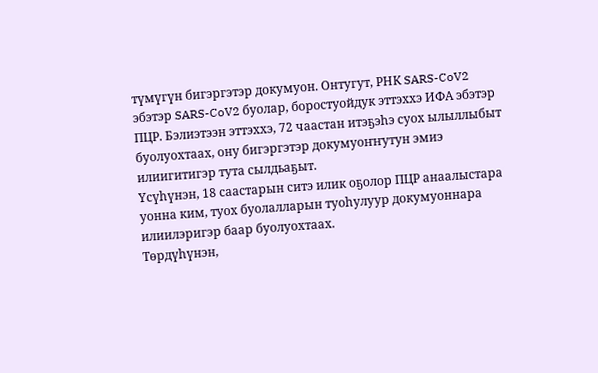түмүгүн бигэргэтэр докумуон. Онтугут, РНК SARS-CoV2 эбэтэр SARS-CoV2 буолар, боростуойдук эттэххэ ИФА эбэтэр ПЦР. Бэлиэтээн эттэххэ, 72 чаастан итэҕэһэ суох ылыллыбыт буолуохтаах, ону бигэргэтэр докумуоҥҥутун эмиэ илиигитигэр тута сылдьаҕыт.
Үсүһүнэн, 18 саастарын ситэ илик оҕолор ПЦР анаалыстара уонна ким, туох буолалларын туоһулуур докумуоннара илиилэригэр баар буолуохтаах.
Төрдүһүнэн,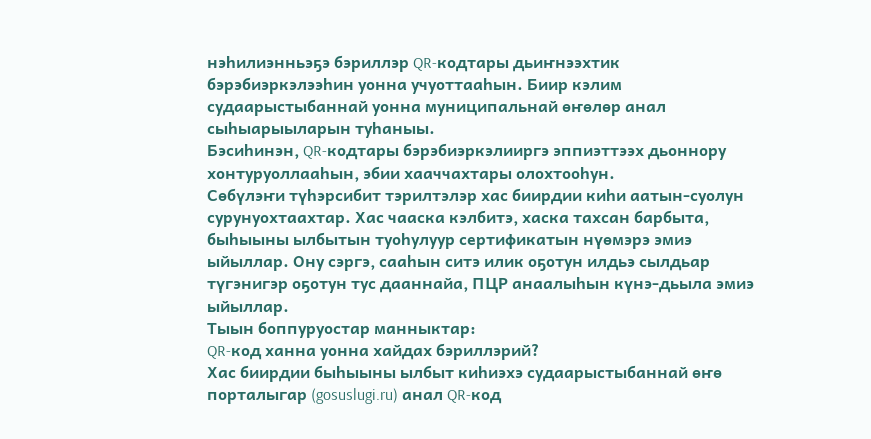нэһилиэнньэҕэ бэриллэр QR-кодтары дьиҥнээхтик бэрэбиэркэлээһин уонна учуоттааһын. Биир кэлим судаарыстыбаннай уонна муниципальнай өҥөлөр анал сыһыарыыларын туһаныы.
Бэсиһинэн, QR-кодтары бэрэбиэркэлииргэ эппиэттээх дьоннору хонтуруоллааһын, эбии хааччахтары олохтооһун.
Сөбүлэҥи түһэрсибит тэрилтэлэр хас биирдии киһи аатын-суолун сурунуохтаахтар. Хас чааска кэлбитэ, хаска тахсан барбыта, быһыыны ылбытын туоһулуур сертификатын нүөмэрэ эмиэ ыйыллар. Ону сэргэ, сааһын ситэ илик оҕотун илдьэ сылдьар түгэнигэр оҕотун тус дааннайа, ПЦР анаалыһын күнэ-дьыла эмиэ ыйыллар.
Тыын боппуруостар манныктар:
QR-код ханна уонна хайдах бэриллэрий?
Хас биирдии быһыыны ылбыт киһиэхэ судаарыстыбаннай өҥө порталыгар (gosuslugi.ru) анал QR-код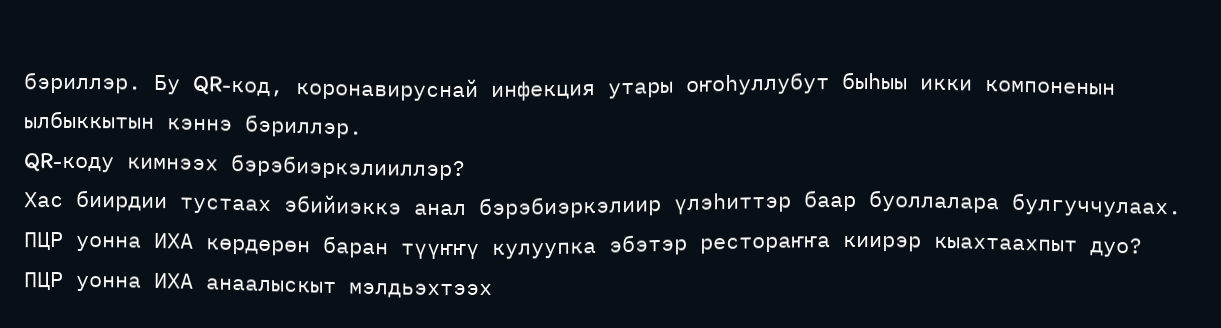бэриллэр. Бу QR-код, коронавируснай инфекция утары оҥоһуллубут быһыы икки компоненын ылбыккытын кэннэ бэриллэр.
QR-коду кимнээх бэрэбиэркэлииллэр?
Хас биирдии тустаах эбийиэккэ анал бэрэбиэркэлиир үлэһиттэр баар буоллалара булгуччулаах.
ПЦР уонна ИХА көрдөрөн баран түүҥҥү кулуупка эбэтэр рестораҥҥа киирэр кыахтаахпыт дуо?
ПЦР уонна ИХА анаалыскыт мэлдьэхтээх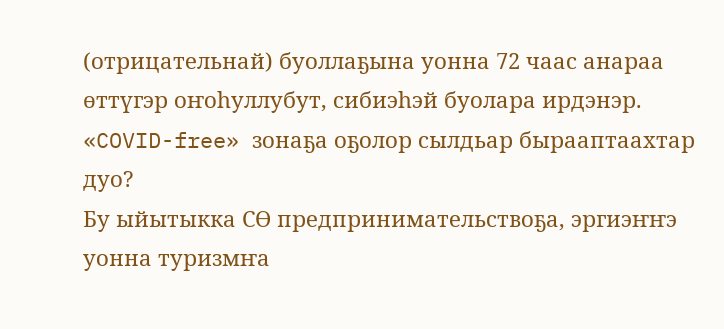(отрицательнай) буоллаҕына уонна 72 чаас анараа өттүгэр оҥоһуллубут, сибиэһэй буолара ирдэнэр.
«COVID-free» зонаҕа оҕолор сылдьар бырааптаахтар дуо?
Бу ыйытыкка СӨ предпринимательствоҕа, эргиэҥҥэ уонна туризмҥа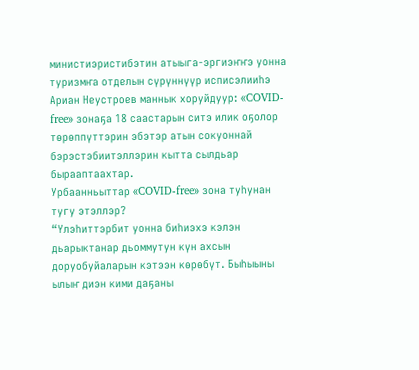министиэристибэтин атыыга-эргиэҥҥэ уонна туризмҥа отделын сүрүннүүр исписэлииһэ Ариан Неустроев маннык хоруйдуур: «COVID-free» зонаҕа 18 саастарын ситэ илик оҕолор төрөппүттэрин эбэтэр атын сокуоннай бэрэстэбиитэллэрин кытта сылдьар бырааптаахтар.
Урбаанньыттар «COVID-free» зона туһунан тугу этэллэр?
“Үлэһиттэрбит уонна биһиэхэ кэлэн дьарыктанар дьоммутун күн ахсын доруобуйаларын кэтээн көрөбүт. Быһыыны ылыҥ диэн кими даҕаны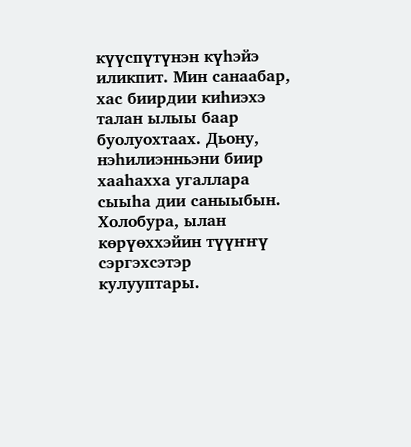күүспүтүнэн күһэйэ иликпит. Мин санаабар, хас биирдии киһиэхэ талан ылыы баар буолуохтаах. Дьону, нэһилиэнньэни биир хааһахха угаллара сыыһа дии саныыбын. Холобура, ылан көрүөххэйин түүҥҥү сэргэхсэтэр кулууптары.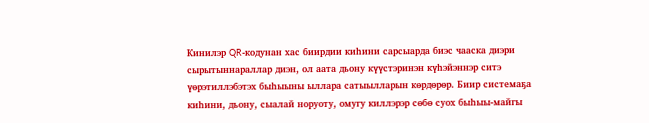Кинилэр QR-кодунан хас биирдии киһини сарсыарда биэс чааска диэри сырытыннараллар диэн, ол аата дьону күүстэринэн күһэйэннэр ситэ үөрэтиллэбэтэх быһыыны ыллара сатыылларын көрдөрөр. Биир системаҕа киһини, дьону, сыалай норуоту, омугу киллэрэр сөбө суох быһыы-майгы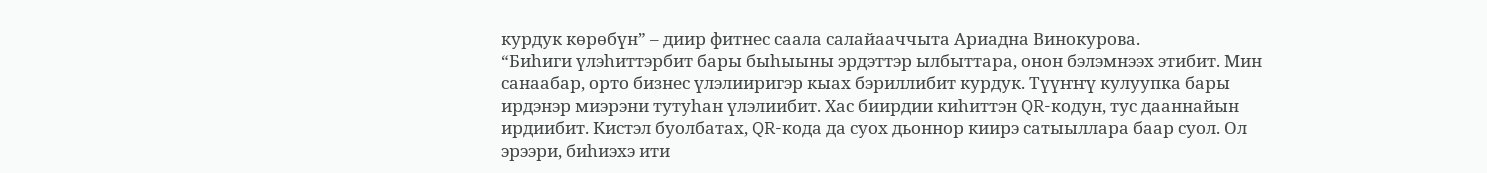курдук көрөбүн” – диир фитнес саала салайааччыта Ариадна Винокурова.
“Биһиги үлэһиттэрбит бары быһыыны эрдэттэр ылбыттара, онон бэлэмнээх этибит. Мин санаабар, орто бизнес үлэлииригэр кыах бэриллибит курдук. Түүҥҥү кулуупка бары ирдэнэр миэрэни тутуһан үлэлиибит. Хас биирдии киһиттэн QR-кодун, тус дааннайын ирдиибит. Кистэл буолбатах, QR-кода да суох дьоннор киирэ сатыыллара баар суол. Ол эрээри, биһиэхэ ити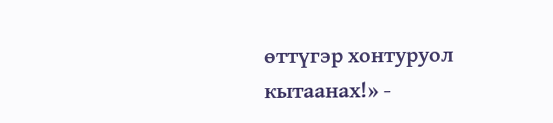өттүгэр хонтуруол кытаанах!» -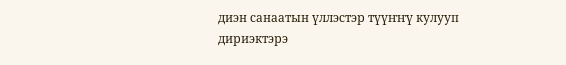диэн санаатын үллэстэр түүҥҥү кулууп дириэктэрэ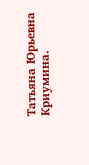Татьяна Юрьевна Криумина.